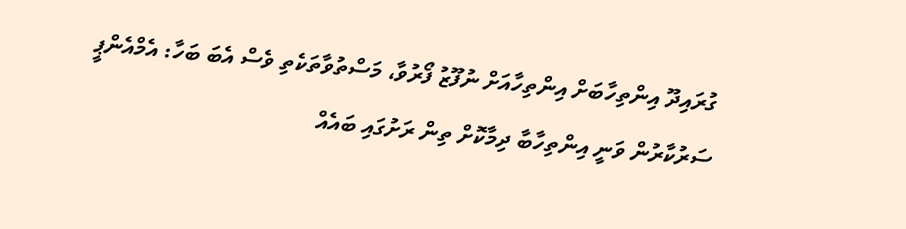ގުރައިދޫ އިންތިހާބަށް އިންތިހާއަށް ނުފޫޒު ފޯރުވާ، މަސްތުވާތަކެތި ވެސް އެބަ ބަހާ: އެމްއެންޕީ
ސަރުކާރުން ވަނީ އިންތިހާބާ ދިމާކޮށް ތިން ރަށުގައި ބައެއް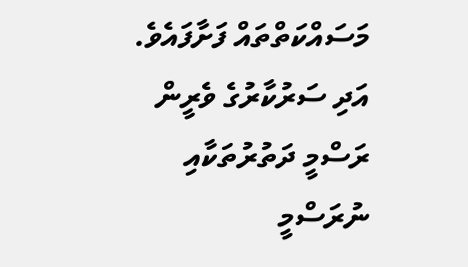މަސައްކަތްތައް ފަށާފައެވެ. އަދި ސަރުކާރުގެ ވެރީން ރަސްމީ ދަތުރުތަކާއި ނުރަސްމީ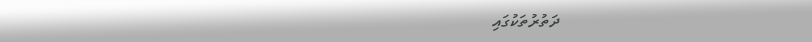ދަތުރުތަކުގައި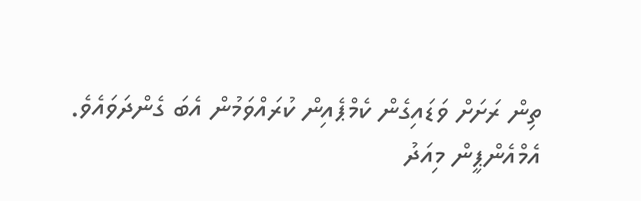ތިން ރަށަށް ވަޑައިގެން ކެމްޕެއިން ކުރައްވަމުން އެބަ ގެންދަވައެވެ.
އެމްއެންޕީން މިއަދު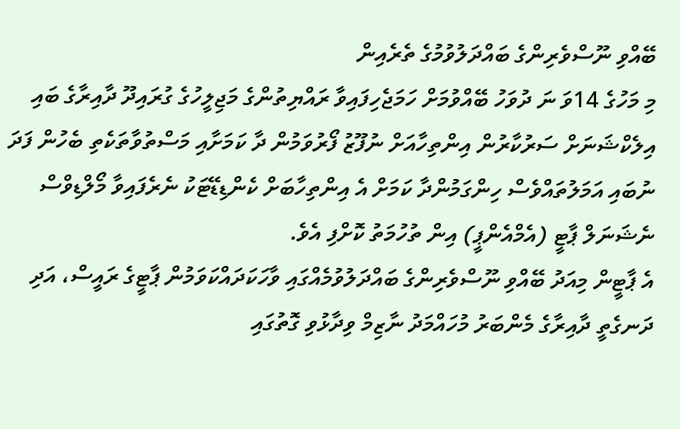ބޭއްވި ނޫސްވެރިންގެ ބައްދަލުވުމުގެ ތެރެއިން
މި މަހުގެ 14ވަ ނަ ދުވަހު ބޭއްވުމަށް ހަމަޖެހިފައިވާ ރައްޔިތުންގެ މަޖިލީހުގެ ގުރައިދޫ ދާއިރާގެ ބައި އިލެކްޝަނަށް ސަރުކާރުން އިންތިހާއަށް ނުފޫޒު ފޯރުވަމުން ދާ ކަމަށާއި މަސްތުވާތަކެތި ބެހުން ފަދަ ނުބައި އަމަލުތައްވެސް ހިންގަމުންދާ ކަމަށް އެ އިންތިހާބަށް ކެންޑިޑޭޓަކު ނެރެފައިވާ މޯލްޑިވްސް ނެޝަނަލް ޕާޓީ (އެމްއެންޕީ) އިން ތުހުމަތު ކޮށްފި އެވެ.
އެ ޕާޓީން މިއަދު ބޭއްވި ނޫސްވެރިންގެ ބައްދަލުވުމެއްގައި ވާހަކަދައްކަވަމުން ޕާޓީގެ ރައީސް، އަދި ދަނގެތީ ދާއިރާގެ މެންބަރު މުހައްމަދު ނާޒިމް ވިދާޅުވި ގޮތުގައި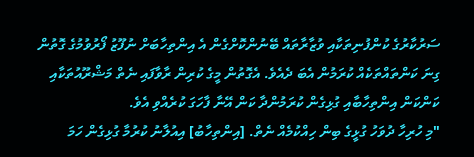ސަރުކާރުގެ ކުންފުނިތަކާއި ވުޒާރާތައް ބޭނުންކޮށްގެން އެ އިންތިހާބަށް ނުފޫޒު ފޯރުވުމުގެ ގޮތުން ގިނަ ކަންތައްތަކެއް ކުރަމުން އެބަ ދެއެވެ. އެގޮތުން މީގެ ކުރިން ރާވާފައި ނެތް މަޝްރޫއުތަކާއި ކަންކަން އިންތިހާބާއި ގުޅިގެން ކުރަމުންދާ ކަން އޭނާ ފާހަގަ ކުރެއްވި އެވެ.
"މި ހުރިހާ ދުވަހު ގުޅީގެ ބިން ހިއްކުމެއް ނެތް. [އިންތިހާބު] އިއުލާނު ކުރުމާ ގުޅިގެން ހަމަ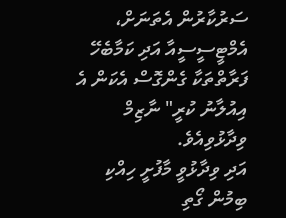ސަރުކާރުން އެތަނަށް، އެމްޓީސީސީއާ އަދި ކަމާބެހޭ ފަރާތްތަކާ ގެންގޮސް އެކަން އެ އިއުލާނު ކުރީ" ނާޒިމް ވިދާޅުވިއެވެ.
އަދި ވިދާޅުވީ މާފުށީ ހިއްކި ބިމުން ގޯތި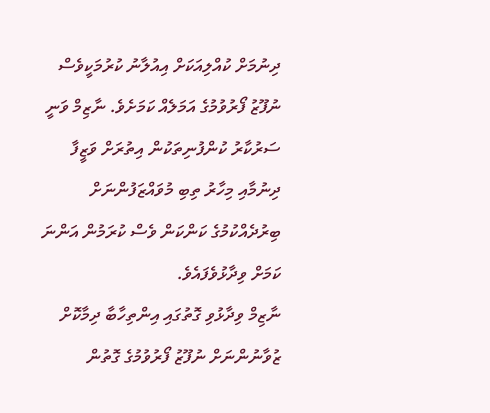ދިނުމަށް ކުއްލިއަކަށް އިއުލާނު ކުރުމަކީވެސް ނުފޫޒު ފޯރުވުމުގެ އަމަލެއް ކަމަށެވެ. ނާޒިމް ވަނީ ސަރުކާރު ކުންފުނިތަކުން އިތުރަށް ވަޒީފާ ދިނުމާއި މިހާރު ތިބި މުވައްޒަފުންނަށް ބިރުދެއްކުމުގެ ކަންކަން ވެސް ކުރަމުން އަންނަ ކަމަށް ވިދާޅުވެފައެވެ.
ނާޒިމް ވިދާޅުވި ގޮތުގައި އިންތިހާބާ ދިމާކޮށް ޒުވާނުންނަށް ނުފޫޒު ފޯރުވުމުގެ ގޮތުން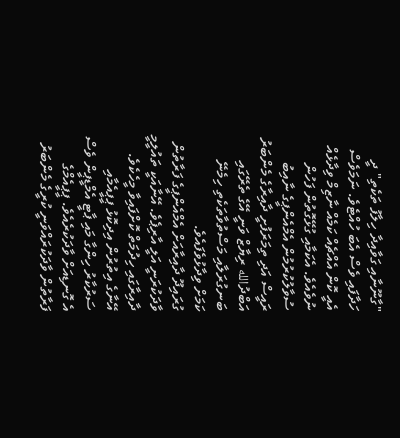"ގާނޫނާއި ގަވާއިދާ ހިލާފު ތަކެތި" ދީ ހަދާފައި ވެސް އެބަ ހުއްޓެވެ. ނަމަވެސް އެއީ ކޮން އެއްޗެއް ކަމެއް ނާޒިމް ވިދާޅެއް ނުވެއެވެ. އެކަމާއި ގުޅޭގޮތުން ފަހުން ސުވާލުކުރުމުން އެމްއެންޕީގެ ނާއިބު ރައީސް އަދި ތިމަރަފުށީ ދާއިރާގެ މެންބަރު އަބްދުالله ރިޔާޒް ވަނީ އޭގެ ތެރޭގައި ބަނގުރަލާއި މަސްތުވާތަކެތި ހިމެނޭ ކަމަށް ވިދާޅުވެފައެވެ.
ގުރައިދޫ ދާއިރާއަށް އެމްއެންޕީގެ ފަރާތުން ވާދަކުރަނީ އަލީ އާރިޕެވެ. އޭނާއަކީ ތައުލީމީ ދާއިރާގައި ހިދުމަތް ކޮށްފައިވާ މީހެކެވެ. އޭނާގެ އިތުރުން އިދިކޮޅު ޕީޕީއެމާއި ސަރުކާރު ހިންގާ މައި ޕާޓީ އެމްޑީޕީން ވެސް އެ ގޮނޑިއަށް ވާދަކުރެއެވެ. ޕީޕީއެމްގެ ފަރާތުން ވާދަކުރައްވަނީ ކުރީގެ މެންބަރު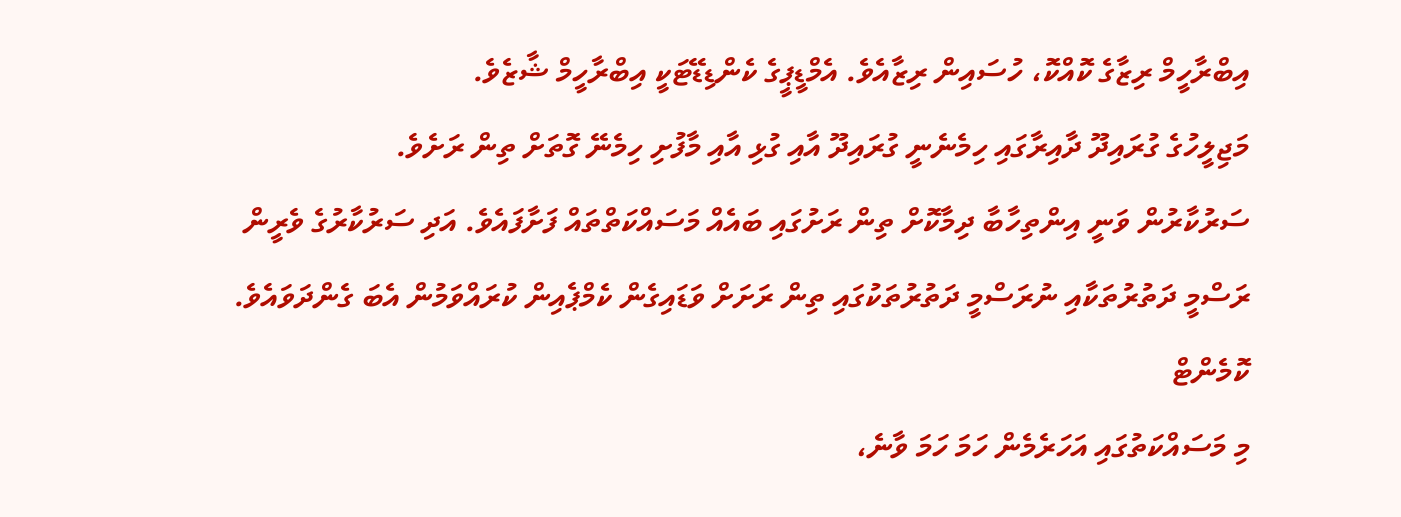އިބްރާހީމް ރިޒާގެ ކޮއްކޮ، ހުސައިން ރިޒާއެވެ. އެމްޑީޕީގެ ކެންޑިޑޭޓަކީ އިބްރާހީމް ޝާޒެވެ.
މަޖިލީހުގެ ގުރައިދޫ ދާއިރާގައި ހިމެނެނީ ގުރައިދޫ އާއި ގުޅި އާއި މާފުށި ހިމެނޭ ގޮތަށް ތިން ރަށެވެ.
ސަރުކާރުން ވަނީ އިންތިހާބާ ދިމާކޮށް ތިން ރަށުގައި ބައެއް މަސައްކަތްތައް ފަށާފައެވެ. އަދި ސަރުކާރުގެ ވެރީން ރަސްމީ ދަތުރުތަކާއި ނުރަސްމީ ދަތުރުތަކުގައި ތިން ރަށަށް ވަޑައިގެން ކެމްޕެއިން ކުރައްވަމުން އެބަ ގެންދަވައެވެ.
ކޮމެންޓް
މި މަސައްކަތުގައި އަހަރެމެން ހަމަ ހަމަ ވާނެ،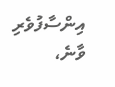އިންސާފުވެރި ވާނެ،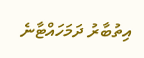އިތުބާރު ދަމަހައްޓާނެ